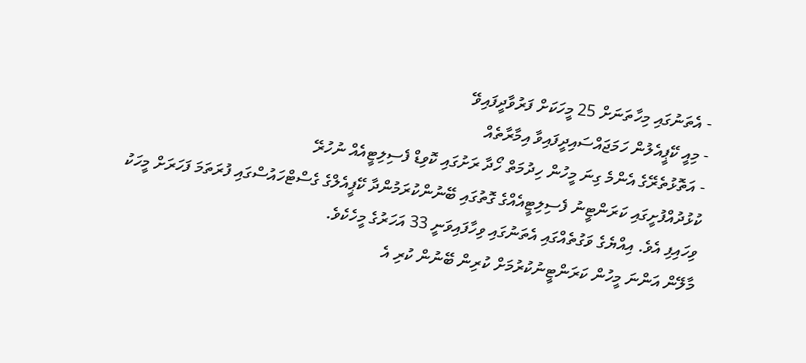- އެތަނުގައި މިހާތަނަށް 25 މީހަކަށް ފަރުވާދީފައިވޭ
- މިއީ ކޭޕީއެލުން ހަމަޖައްސައިދީފައިވާ އިމާރާތެއް
- އަތޮޅުތެރޭގެ އެންމެ ގިނަ މީހުން ހިދުމަތް ހޯދާ ރަށުގައި ކޮވިޑް ފެސިލިޓީއެއް ނުހުރޭ
ކުޅުދުއްފުށީގައި ކަރަންޓީނު ފެސިލިޓީއެއްގެ ގޮތުގައި ބޭނުންކުރަމުންދާ ކޭޕީއެލްގެ ގެސްޓްހައުސްގައި ފުރަތަމަ ފަހަރަށް މީހަކު ވިހައިފި އެވެ. އިއްޔެގެ ވަގުތެއްގައި އެތަނުގައި ވިހާފައިވަނީ 33 އަހަރުގެ މީހެކެވެ.
މާލޭން އަންނަ މީހުން ކަރަންޓީނުކުރުމަށް ކުރިން ބޭނުން ކުރި އެ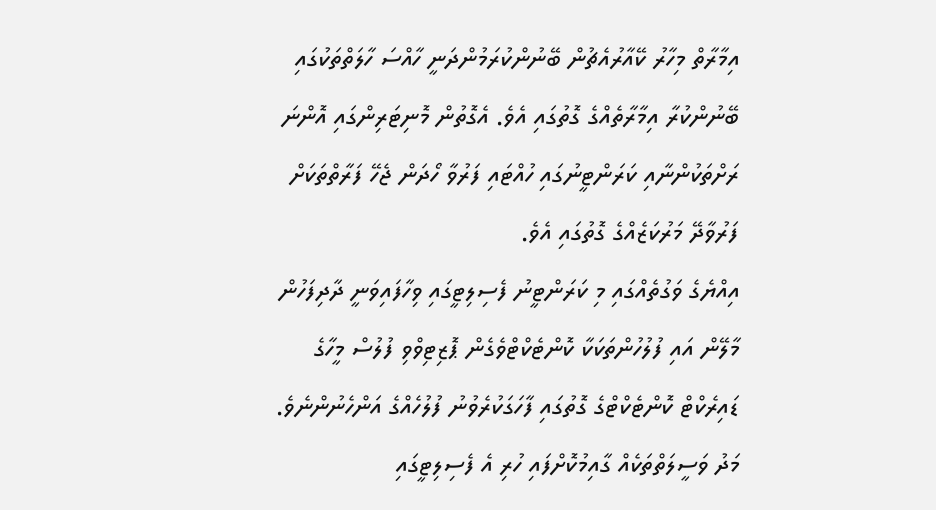އިމާރާތް މިހާރު ކޭއާރުއެޗުން ބޭނުންކުރަމުންދަނީ ހާއްސަ ހާލަތްތަކުގައި ބޭނުންކުރާ އިމާރާތެއްގެ ގޮތުގައި އެވެ. އެގޮތުން މޮނިޓަރިންގައި އޮންނަ ރަށްތަކުންނާއި ކަރަންޓީނުގައި ހުއްޓައި ފަރުވާ ހޯދަން ޖެހޭ ފަރާތްތަކަށް ފަރުވާދޭ މަރުކަޒެއްގެ ގޮތުގައި އެވެ.
އިއްޔެގެ ވަގުތެއްގައި މި ކަރަންޓީނު ފެސިލިޓީގައި ވިހާފައިވަނީ ދާދިފަހުން މާލޭން އައި ފުލުހުންތަކަކާ ކޮންޓެކްޓްވެގެން ޕޮޒިޓިވްވި ފުލުސް މީހާގެ ޑައިރެކްޓް ކޮންޓެކްޓްގެ ގޮތުގައި ފާހަގަކުރެވުނު ފުލުހެއްގެ އަންހެނުންނެވެ. މަދު ވަސީލަތްތަކެއް ގާއިމުކޮށްފައި ހުރި އެ ފެސިލިޓީގައި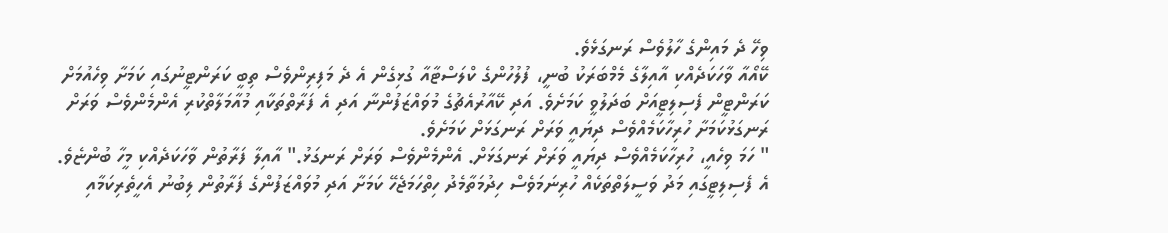ވިހޭ ދެ މައިންގެ ހާލުވެސް ރަނގަޅެވެ.
ކޭއޯއާ ވާހަކަދެއްކި އާއިލާގެ މެމްބަރަކު ބުނީ، ފުލުހުންގެ ކްލަސްޓާއާ ގުޅިގެން އެ ދެ މަފިރިންވެސް ތިބީ ކަރަންޓީނުގައި ކަމަށާ ވިހެއުމަށް ކަރަންޓީން ފެސިލިޓީއަށް ބަދަލުވީ ކަމަށެވެ. އަދި ކޭއާރުއެޗުގެ މުވައްޒަފުންނާ އަދި އެ ފަރާތްތަކާއި މުއާމަލާތްކުރި އެންމެންވެސް ވަރަށް ރަނގަޅުކަމަށާ ހުރިހާކަމެއްވެސް ދިޔައީ ވަރަށް ރަނގަޅަށް ކަމަށެވެ.
" ހަމަ ވިހެއީ، ހުރިހާކަމެއްވެސް ދިޔައީ ވަރަށް ރަނގަޅަށް. އެންމެންވެސް ވަރަށް ރަނގަޅު." އާއިލާ ފަރާތުން ވާހަކަދެއްކި މީހާ ބުންޏެވެ.
އެ ފެސިލިޓީގައި މަދު ވަސީލަތްތަކެއް ހުރިނަމަވެސް ހިދުމަތާމެދު ހިތްހަމަޖެހޭ ކަމަށާ އަދި މުވައްޒަފުންގެ ފަރާތުން ލިބުނު އެހީތެރިކަމާއި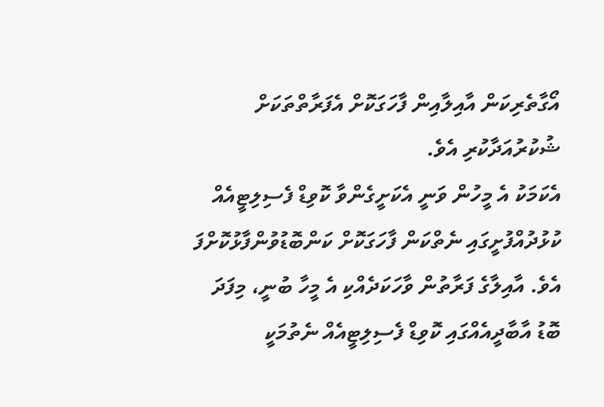އޯގާތެރިކަން އާއިލާއިން ފާހަގަކޮށް އެފަރާތްތަކަށް ޝުކުރުއަދާކުރި އެވެ.
އެކަމަކު އެ މީހުން ވަނީ އެކަށީގެންވާ ކޮވިޑް ފެސިލިޓީއެއް ކުޅުދުއްފުށީގައި ނެތްކަން ފާހަގަކޮށް ކަންބޮޑުވުންފާޅުކޮށްފަ އެވެ. އާއިލާގެ ފަރާތުން ވާހަކަދެއްކި އެ މީހާ ބުނީ، މިފަދަ ބޮޑު އާބާދީއެއްގައި ކޮވިޑް ފެސިލިޓީއެއް ނެތުމަކީ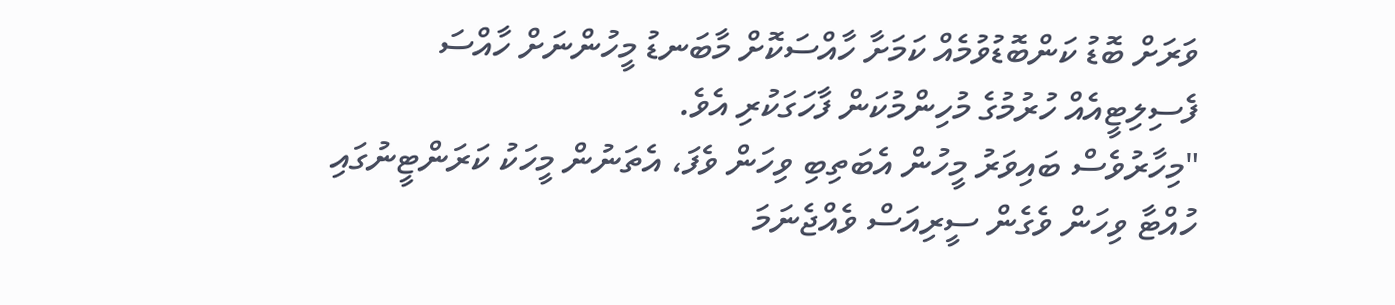ވަރަށް ބޮޑު ކަންބޮޑުވުމެއް ކަމަށާ ހާއްސަކޮށް މާބަނޑު މީހުންނަށް ހާއްސަ ފެސިލިޓީއެއް ހުރުމުގެ މުހިންމުކަން ފާހަގަކުރި އެވެ.
"މިހާރުވެސް ބައިވަރު މީހުން އެބަތިބި ވިހަން ވެފަ، އެތަނުން މީހަކު ކަރަންޓީނުގައި ހުއްޓާ ވިހަން ވެގެން ސީރިއަސް ވެއްޖެނަމަ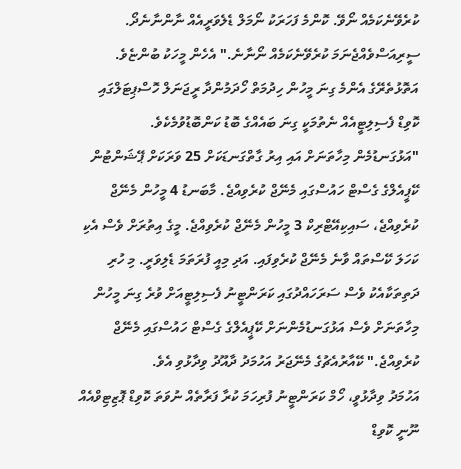ކުރެވޭނެކަމެއް ނޯވޭ. ކޮންމެ ފަހަރަކު ނޯމަލް ޑެލެވަރީއެއް ނާންނާނެދޯ. ސީރިއަސްވެއްޖެނަމަ ކުރެވޭނެކަމެއް ނޯނާނެ." އެހެން މީހަކު ބުންޏެވެ.
އަތޮޅުތެރޭގެ އެންމެ ގިނަ މީހުން ހިދުމަތް ހޯދަމުންދާ ރީޖަނަލް ހޮސްޕިޓަލްގައި ކޮވިޑް ފެސިލިޓީއެއް ނެތުމަކީ ގިނަ ބައެއްގެ ބޮޑު ކަންބޮޑުވުމެކެވެ.
"އަޅުގަނޑުމެން މިހާތަނަށް އައި އިރު ގާތްގަނޑަކަށް 25 ވަރަކަށް ޕޭޝަންޓުން ކޭޕީއެލްގެ ގެސްޓް ހައުސްގައި މެނޭޖް ކުރެވިއްޖެ. މާބަނޑު 4 މީހުން މެނޭޖް ކުރެވިއްޖެ، ސައިކިއޭޓްރިކް 3 މީހުން މެނޭޖް ކުރެވިއްޖެ. މީގެ އިތުރަށް ވެސް އެކި ކަހަލަ ކޭސްތައް ވާނެ މެނޭޖް ކުރެވިފައި. އަދި މިއީ ފުރަތަމަ ޑެލިވަރީ. މި ހުރި ދަތިތަކާއެކު ވެސް ސަރަހައްދުގައި ކަރަންޓީނު ފެސިލިޓީއަށް ވުރެ ގިނަ މީހުން މިހާތަނަށް ވެސް އަޅުގަނޑުމެންނަށް ކޭޕީއެލްގެ ގެސްޓް ހައުސްގައި މެނޭޖް ކުރެވިއްޖެ." ކޭއާރުއެޗުގެ މެނޭޖަރު އަހުމަދު ދާއޫދު ވިދާޅުވި އެވެ.
އަހުމަދު ވިދާޅުވީ، ހޯމް ކަރަންޓީނު ފުރިހަމަ ކުރާ ފަރާތެއް ނުވަތަ ކޮވިޑް ޕޮޒިޓިވްއެއް ނޫނީ ކޮވިޑް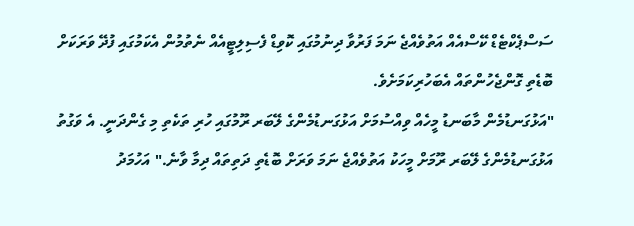ސަސްޕެކްޓެޑް ކޭސްއެއް އަތުވެއްޖެ ނަމަ ފަރުވާ ދިނުމުގައި ކޮވިޑް ފެސިލިޓީއެއް ނެތުމުން އެކަމުގައި ފުދޭ ވަރަކަށް ބޮޑެތި ގޮންޖެހުންތައް އެބަހުރިކަމަށެވެ.
"އަޅުގަނޑުމެން މާބަނޑު މީހެއް ވިއްސުމަށް އަޅުގަނޑުމެންގެ ލޭބަރ ރޫމުގައި ހުރި ތަކެތި މި ގެންދަނީ. އެ ވަގުތު އަޅުގަނޑުމެންގެ ލޭބަރ ރޫމަށް މީހަކު އަތުވެއްޖެ ނަމަ ވަރަށް ބޮޑެތި ދަތިތައް ދިމާ ވާނެ." އަހުމަދު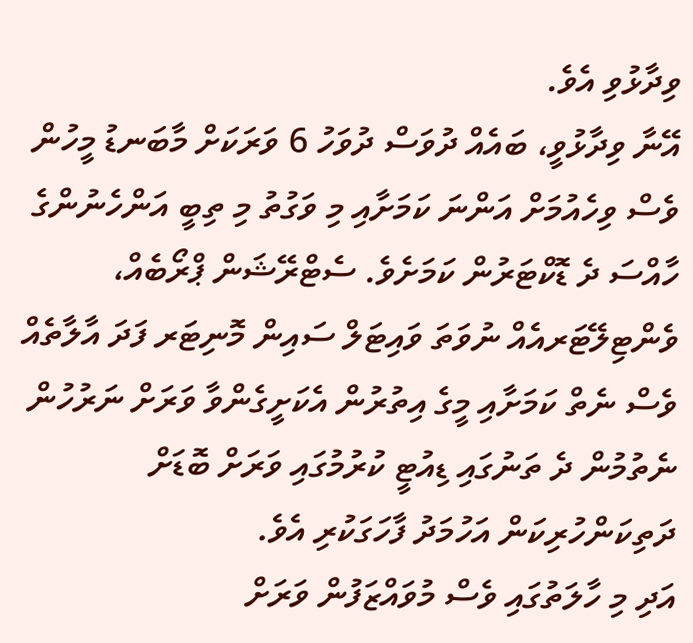ވިދާޅުވި އެވެ.
އޭނާ ވިދާޅުވީ، ބައެއް ދުވަސް ދުވަހު 6 ވަރަކަށް މާބަނޑު މީހުން ވެސް ވިހެއުމަށް އަންނަ ކަމަށާއި މި ވަގުތު މި ތިބީ އަންހެނުންގެ ހާއްސަ ދެ ޑޮކްޓަރުން ކަމަށެވެ. ސެޓްރޭޝަން ޕްރޯބެއް، ވެންޓިލޭޓަރއެއް ނުވަތަ ވައިޓަލް ސައިން މޮނިޓަރ ފަދަ އާލާތެއް ވެސް ނެތް ކަމަށާއި މީގެ އިތުރުން އެކަށީގެންވާ ވަރަށް ނަރުހުން ނެތުމުން ދެ ތަނުގައި ޑިއުޓީ ކުރުމުގައި ވަރަށް ބޮޑަށް ދަތިކަންހުރިކަން އަހުމަދު ފާހަގަކުރި އެވެ.
އަދި މި ހާލަތުގައި ވެސް މުވައްޒަފުން ވަރަށް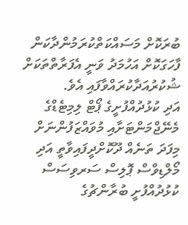ބުރަކޮށް މަސައްކަތްކުރަމުންދާކަން ފާހަގަކޮށް އަހުމަދު ވަނީ އެފަރާތްތަކަށް ޝުކުރުއަދާކުރައްވާފައި އެވެ.
އަދި ކުޅުދުއްފުށީގެ ޕޯޓް ލިމިޓެޑްގެ މެނޭޖްމަންޓަށާއި މުވައްޒަފުންނަށް މިފަދަ ތަނެއް ދޫކޮށްދީފައިވާތީ އަދި މޯލްޑިވްސް ޕޮލިސް ސަރވިސަސް ކުޅުދުއްފުށީ ބުރާންޗުގެ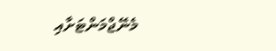މެނޭޖްމަންޓަށާއި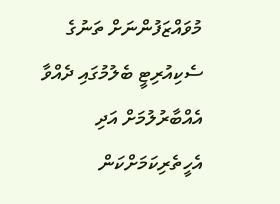މުވައްޒަފުންނަށް ތަނުގެ ސެކިއުރިޓީ ބެލުމުގައި ދެއްވާ އެއްބާރުލުމަށް އަދި އެހީތެރިކަމަށްކަން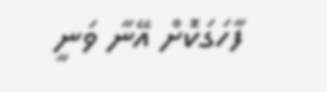ފާހަގަކޮށް އޭނާ ވަނީ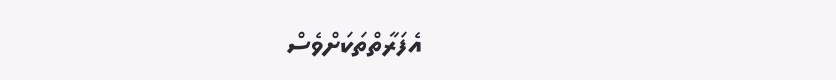އެފަރާތްތަކަށްވެސް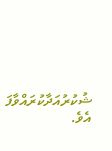ޝުކުރުއަދާކުރައްވާފަ އެވެ.